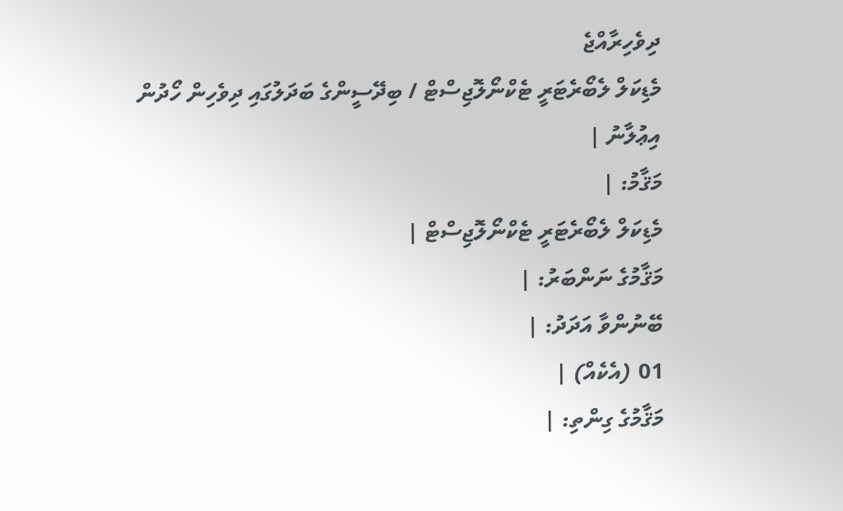ދިވެހިރާއްޖެ
މެޑިކަލް ލެބޯރެޓަރީ ޓެކްނޯލޮޖިސްޓް / ބިދޭސީންގެ ބަދަލުގައި ދިވެހިން ހޯދުން
އިޢުލާނު |
މަޤާމު: |
މެޑިކަލް ލެބޯރެޓަރީ ޓެކްނޯލޮޖިސްޓް |
މަޤާމުގެ ނަންބަރު: |
ބޭނުންވާ އަދަދު: |
01 (އެކެއް) |
މަޤާމުގެ ގިންތި: |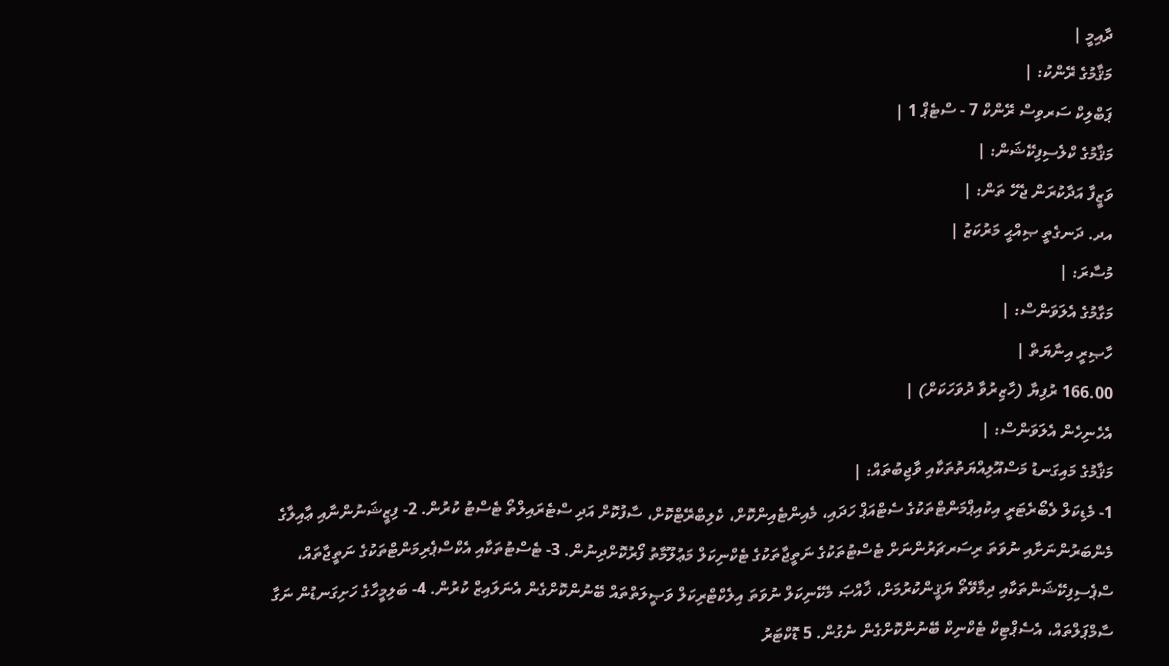ދާއިމީ |
މަޤާމުގެ ރޭންކު: |
ޕަބްލިކް ސަރވިސް ރޭންކް 7 - ސްޓެޕް 1 |
މަޤާމުގެ ކްލެސިފިކޭޝަން: |
ވަޒީފާ އަދާކުރަން ޖެހޭ ތަން: |
އދ. ދަނގެތީ ޞިއްޙީ މަރުކަޒު |
މުސާރަ: |
މަގާމުގެ އެލަވަންސް: |
ހާޞިރީ އިނާޔަތް |
166.00 ރުފިޔާ (ހާޒިރުވާ ދުވަހަކަށް) |
އެހެނިހެން އެލަވަންސް: |
މަޤާމުގެ މައިގަނޑު މަސްއޫލިއްޔަތުތަކާއި ވާޖިބުތައް: |
1- މެޑިކަލް ލެބޯރެޓަރީ އިކުއިޕްމަންޓްތަކުގެ ސެޓްއަޕް ހަދައި، މެއިންޓެއިންކޮށް، ކެލިބްރޭޓްކޮށް، ސާފުކޮށް އަދި ސްޓެރައިލްތޯ ޓެސްޓު ކުރުން. 2- ފިޒީޝަނުންނާއި ޢާއިލާގެ މެންބަރުންނަށާއި ނުވަތަ ރިސަރޗަރުންނަށް ޓެސްޓުތަކުގެ ނަތީޖާތަކުގެ ޓެކްނިކަލް މަޢުލޫމާތު ފޯރުކޮށްދިނުން. 3- ޓެސްޓުތަކާއި އެކްސްޕެރިމަންޓްތަކުގެ ނަތީޖާތައް، ސްޕެސިފިކޭޝަންތަކާއި ދިމާވޭތޯ ޔަޤީންކުރުމަށް، ޚާއްޞަ މެކޭނިކަލް ނުވަތަ އިލެކްޓްރިކަލް ވަޞީލަތްތައް ބޭނުންކޮށްގެން އެނަލައިޒް ކުރުން. 4- ބަލިމީހާގެ ހަށިގަނޑުން ނަގާ ސާމްޕަލްތައް، އެސެޕްޓިކް ޓެކްނިކް ބޭނުންކޮށްގެން ނެގުން. 5 ޑޮކްޓަރު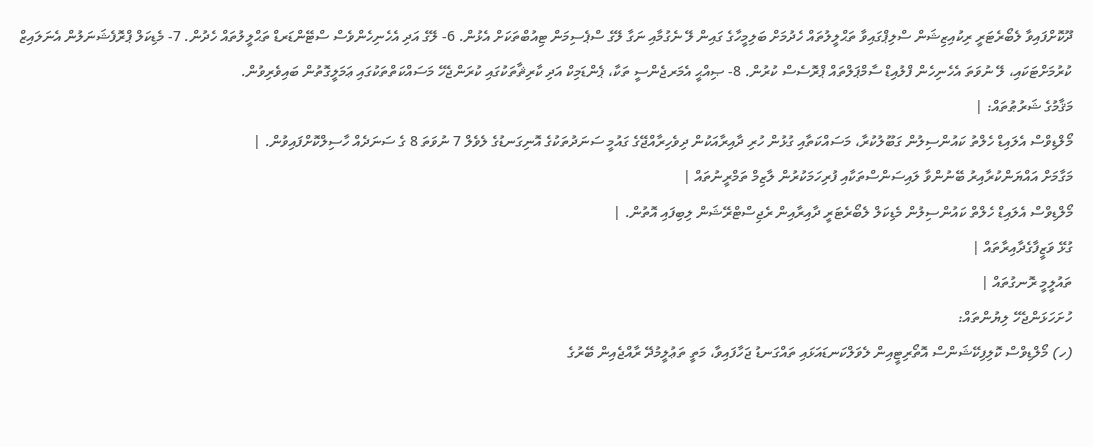ދޫކޮށްފައިވާ ލެބޯރެޓަރީ ރިކުއިޒިޝަން ސްލިޕްގައިވާ ތަޙްލީލުތައް ހެދުމަށް ބަލިމީހާގެ ގައިން ލޭ ނެގުމާއި ނަގާ ލޭގެ ސްޕެސިމަން ޓިއުބްތަކަށް އެޅުން. 6- ލޭގެ އަދި އެހެނިހެންވެސް ސްޓޭންޑަރޑް ތަޙްލީލުތައް ހެދުން. 7- މެޑިކަލް ޕްރޮފެޝަނަލުން އެނަލައިޒް ކުރުމަށްޓަކައި، ލޭ ނުވަތަ އެހެނިހެން ފްލުއިޑް ސާމްޕަލްތައް ޕްރޮސެސް ކުރުން. 8- ޞިއްޙީ އެމަރޖެންސީ ތަކާ، ޕެންޑަމިކް އަދި ކާރިޘާތަކުގައި ކުރަންޖެހޭ މަސައްކަތްތަކުގައި ޢަމަލީގޮތުން ބައިވެރިވުން.
މަޤާމުގެ ޝަރުޠުތައް: |
މޯލްޑިވްސް އެލައިޑް ހެލްތު ކައުންސިލުން ގަބޫލުކުރާ، މަސައްކަތާއި ގުޅުން ހުރި ދާއިރާއަކުން ދިވެހިރާއްޖޭގެ ގައުމީ ސަނަދުތަކުގެ އޮނިގަނޑުގެ ލެވެލް 7 ނުވަތަ 8 ގެ ސަނަދެއް ހާސިލްކޮށްފައިވުން. |
މަގާމަށް އައްޔަންކުރާއިރު ބޭނުންވާ ލައިސަންސްތަކާއި ފުރިހަމަކުރުން ލާޒިމް ތަމްރީނުތައް |
މޯލްޑިވްސް އެލައިޑް ހެލްތް ކައުންސިލުން މެޑިކަލް ލެބޯރެޓަރީ ދާއިރާއިން ރެޖިސްޓްރޭޝަން ލިބިފައި އޮތުން. |
ގުޅޭ ވަޒީފާގެދާއިރާތައް |
ތައުލީމީ ރޮނގުތައް |
ހުށަހަޅަންޖެހޭ ލިޔުންތައް:
(ހ) މޯލްޑިވްސް ކޮލިފިކޭޝަންސް އޮތޯރިޓީއިން ލެވަލްކަނޑައަޅައި ތައްގަނޑު ޖަހާފައިވާ، މަތީ ތަޢުލީމުދޭ ރާއްޖެއިން ބޭރުގެ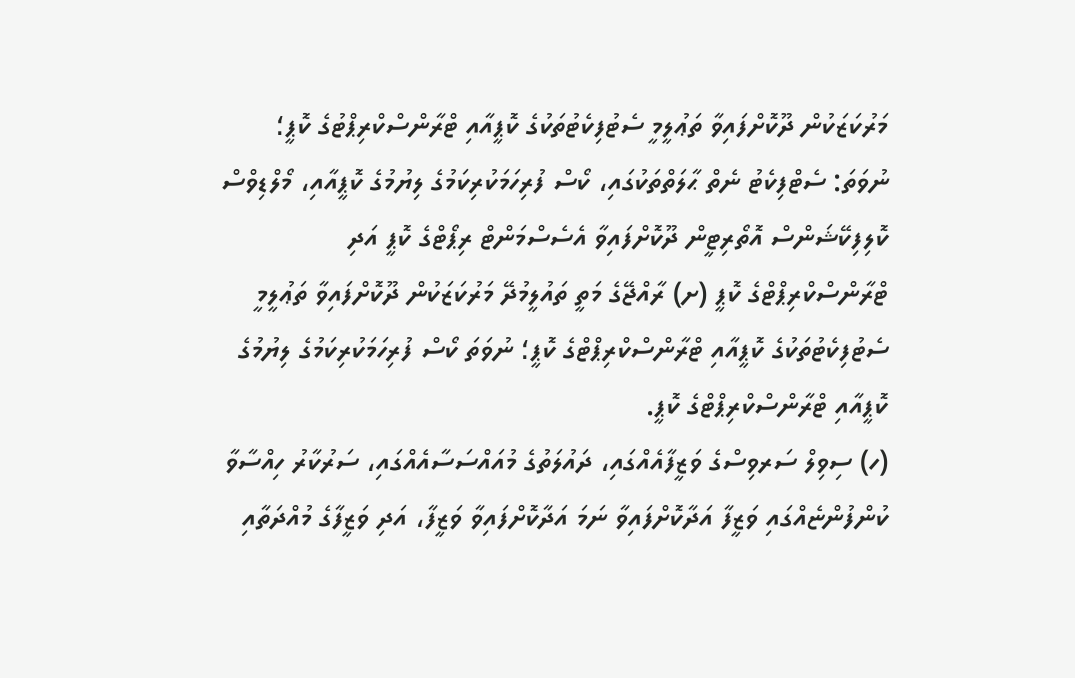މަރުކަޒަކުން ދޫކޮށްފައިވާ ތަޢުލީމީ ސެޓުފިކެޓުތަކުގެ ކޮޕީއާއި ޓްރާންސްކްރިޕްޓުގެ ކޮޕީ؛ ނުވަތަ: ސެޓްފިކެޓު ނެތް ޙާލަތްތަކުގައި، ކޯސް ފުރިހަމަކުރިކަމުގެ ލިޔުމުގެ ކޮޕީއާއި، މޯލްޑިވްސް ކޮލިފިކޭޝަންސް އޮތޯރިޓީން ދޫކޮށްފައިވާ އެސެސްމަންޓް ރިޕޯޓްގެ ކޮޕީ އަދި ޓްރާންސްކްރިޕްޓްގެ ކޮޕީ (ށ) ރާއްޖޭގެ މަތީ ތައުލީމުދޭ މަރުކަޒަކުން ދޫކޮށްފައިވާ ތަޢުލީމީ ސެޓުފިކެޓުތަކުގެ ކޮޕީއާއި ޓްރާންސްކްރިޕްޓްގެ ކޮޕީ؛ ނުވަތަ ކޯސް ފުރިހަމަކުރިކަމުގެ ލިޔުމުގެ ކޮޕީއާއި ޓްރާންސްކްރިޕްޓްގެ ކޮޕީ.
(ހ) ސިވިލް ސަރވިސްގެ ވަޒީފާއެއްގައި، ދައުލަތުގެ މުއައްސަސާއެއްގައި، ސަރުކާރު ހިއްސާވާ ކުންފުންޏެއްގައި ވަޒީފާ އަދާކޮށްފައިވާ ނަމަ އަދާކޮށްފައިވާ ވަޒީފާ، އަދި ވަޒީފާގެ މުއްދަތާއި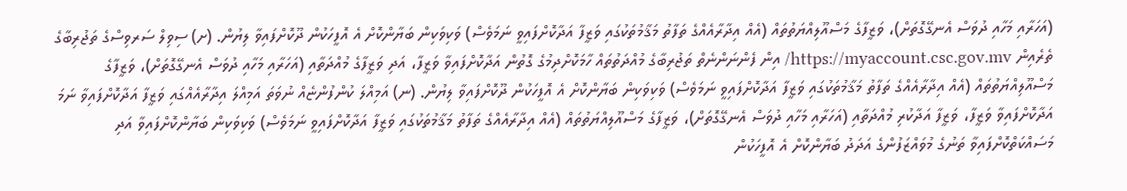(އަހަރާއި މަހާއި ދުވަސް އެނގޭގޮތަށް)، ވަޒީފާގެ މަސްއޫލިއްޔަތުތައް (އެއް އިދާރާއެއްގެ ތަފާތު މަޤާމުތަކުގައި ވަޒީފާ އަދާކޮށްފައިވީ ނަމަވެސް) ވަކިވަކިން ބަޔާންކޮށް އެ އޮފީހަކުން ދޫކޮށްފައިވާ ލިޔުން. (ށ) ސިވިލް ސަރވިސްގެ ތަޖުރިބާގެ ތެރެއިން https://myaccount.csc.gov.mv/ އިން ފެންނަންނެތް ތަޖުރިބާގެ މުއްދަތުތައް ހާމަކޮށްދިމުގެ ގޮތުން އަދާކޮށްފައިވާ ވަޒީފާ، އަދި ވަޒީފާގެ މުއްދަތާއި (އަހަރާއި މަހާއި ދުވަސް އެނގޭގޮތަށް)، ވަޒީފާގެ މަސްއޫލިއްޔަތުތައް (އެއް އިދާރާއެއްގެ ތަފާތު މަޤާމުތަކުގައި ވަޒީފާ އަދާކޮށްފައިވީ ނަމަވެސް) ވަކިވަކިން ބަޔާންކޮށް އެ އޮފީހަކުން ދޫކޮށްފައިވާ ލިޔުން. (ނ) އަމިއްލަ ކުންފުންޏެއް ނުވަތަ އަމިއްލަ އިދާރާއެއްގައި ވަޒީފާ އަދާކޮށްފައިވާ ނަމަ އަދާކޮށްފައިވާ ވަޒީފާ، ވަޒީފާ އަދާކުރި މުއްދަތާއި (އަހަރާއި މަހާއި ދުވަސް އެނގޭގޮތަށް)، ވަޒީފާގެ މަސްއޫލިއްޔަތުތައް (އެއް އިދާރާއެއްގެ ތަފާތު މަޤާމުތަކުގައި ވަޒީފާ އަދާކޮށްފައިވީ ނަމަވެސް) ވަކިވަކިން ބަޔާންކޮށްފައިވާ އަދި މަސައްކަތްކޮށްފައިވާ ތަނުގެ މުވައްޒަފުންގެ އަދަދު ބަޔާންކޮށް އެ އޮފީހަކުން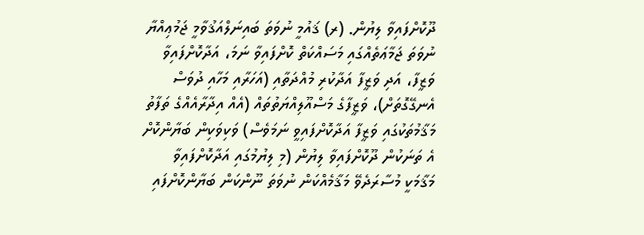ދޫކޮށްފައިވާ ލިޔުން. (ރ) ޤައުމީ ނުވަތަ ބައިނަލްއަޤުވާމީ ޖަމުޢިއްޔާ ނުވަތަ ޖަމާޢަތެއްގައި މަސައްކަތް ކޮށްފައިވާ ނަމަ، އަދާކޮށްފައިވާ ވަޒީފާ، އަދި ވަޒީފާ އަދާކުރި މުއްދަތާއި (އަހަރާއި މަހާއި ދުވަސް އެނގޭގޮތަށް)، ވަޒީފާގެ މަސްއޫލިއްޔަތުތައް (އެއް އިދާރާއެއްގެ ތަފާތު މަޤާމުތަކުގައި ވަޒީފާ އަދާކޮށްފައިވީ ނަމަވެސް) ވަކިވަކިން ބަޔާންކޮށް އެ ތަނަކުން ދޫކޮށްފައިވާ ލިޔުން (މި ލިޔުމުގައި އަދާކޮށްފައިވާ މަޤާމަކީ މުސާރަދެވޭ މަޤާމެއްކަން ނުވަތަ ނޫންކަން ބަޔާންކޮށްފައި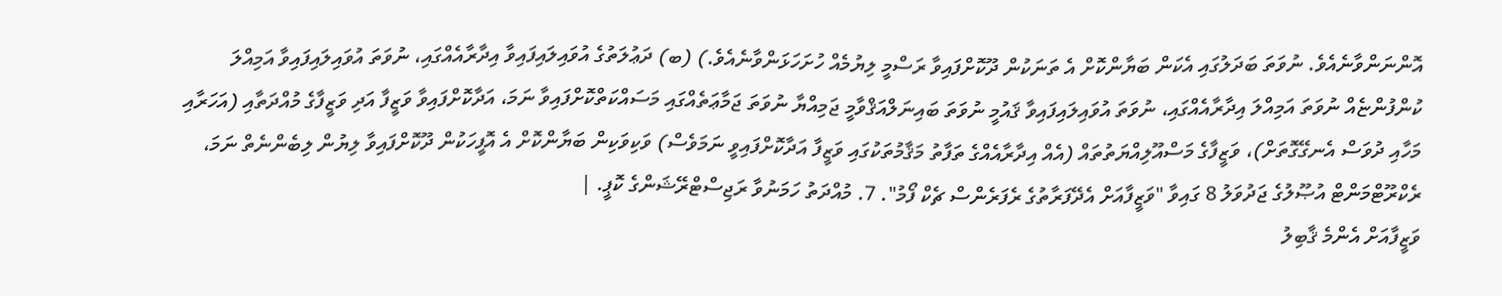އޮންނަންވާނެއެވެ. ނުވަތަ ބަދަލުގައި އެކަން ބަޔާންކޮށް އެ ތަނަކުން ދޫކޮށްފައިވާ ރަސްމީ ލިޔުމެއް ހުށަހަޅަންވާނެއެވެ.) (ބ) ދަޢުލަތުގެ އުވައިލައިފައިވާ އިދާރާއެއްގައި، ނުވަތަ އުވައިލައިފައިވާ އަމިއްލަ ކުންފުންޏެއް ނުވަތަ އަމިއްލަ އިދާރާއެއްގައި، ނުވަތަ އުވައިލައިފައިވާ ޤައުމީ ނުވަތަ ބައިނަލްއަޤްވާމީ ޖަމިއްޔާ ނުވަތަ ޖަމާޢަތެއްގައި މަސައްކަތްކޮށްފައިވާ ނަމަ، އަދާކޮށްފައިވާ ވަޒީފާ އަދި ވަޒީފާގެ މުއްދަތާއި (އަހަރާއި މަހާއި ދުވަސް އެނގޭގޮތަށް)، ވަޒީފާގެ މަސްއޫލިއްޔަތުތައް (އެއް އިދާރާއެއްގެ ތަފާތު މަޤާމުތަކުގައި ވަޒީފާ އަދާކޮށްފައިވީ ނަމަވެސް) ވަކިވަކިން ބަޔާންކޮށް އެ އޮފީހަކުން ދޫކޮށްފައިވާ ލިޔުން ލިބެންނެތް ނަމަ، ރެކްރޫޓްމަންޓް އުޞޫލުގެ ޖަދުވަލު 8 ގައިވާ "ވަޒީފާއަށް އެދޭފަރާތުގެ ރެފަރެންސް ޗެކް ފޯމު". 7. މުއްދަތު ހަމަނުވާ ރަޖިސްޓްރޭޝަންގެ ކޮޕީ. |
ވަޒީފާއަށް އެންމެ ޤާބިލު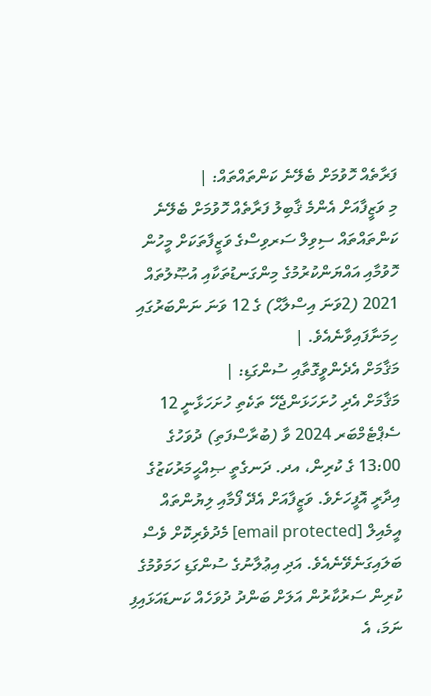ފަރާތެއް ހޮވުމަށް ބެލޭނެ ކަންތައްތައް: |
މި ވަޒީފާއަށް އެންމެ ޤާބިލު ފަރާތެއް ހޮވުމަށް ބެލޭނެ ކަންތައްތައް ސިވިލް ސަރވިސްގެ ވަޒީފާތަކަށް މީހުން ހޮވުމާއި އައްޔަންކުރުމުގެ މިންގަނޑުތަކާއި އުޞޫލުތައް 2021 (2ވަނަ އިސްލާޙް) ގެ 12 ވަނަ ނަންބަރުގައި ހިމަނާފައިވާނެއެވެ. |
މަޤާމަށް އެދެންވީގޮތާއި ސުންގަޑި: |
މަޤާމަށް އެދި ހުށަހަޅަންޖެހޭ ތަކެތި ހުށަހަޅާނީ 12 ސެޕްޓެމްބަރ 2024 ވާ (ބުރާސްފަތި) ދުވަހުގެ 13:00 ގެ ކުރިން، އދ. ދަނގެތީ ޞިއްޙީމަރުކަޒުގެ އިދާރީ އޮފީހަށެވެ. ވަޒީފާއަށް އެދޭ ފޯމާއި ލިޔުންތައް އީމެއިލް [email protected] މެދުވެރިކޮށް ވެސް ބަލައިގަނެވޭނެއެވެ. އަދި އިޢުލާނުގެ ސުންގަޑި ހަމަވުމުގެ ކުރިން ސަރުކާރުން އަލަށް ބަންދު ދުވަހެއް ކަނޑައަޅައިފި ނަމަ، އެ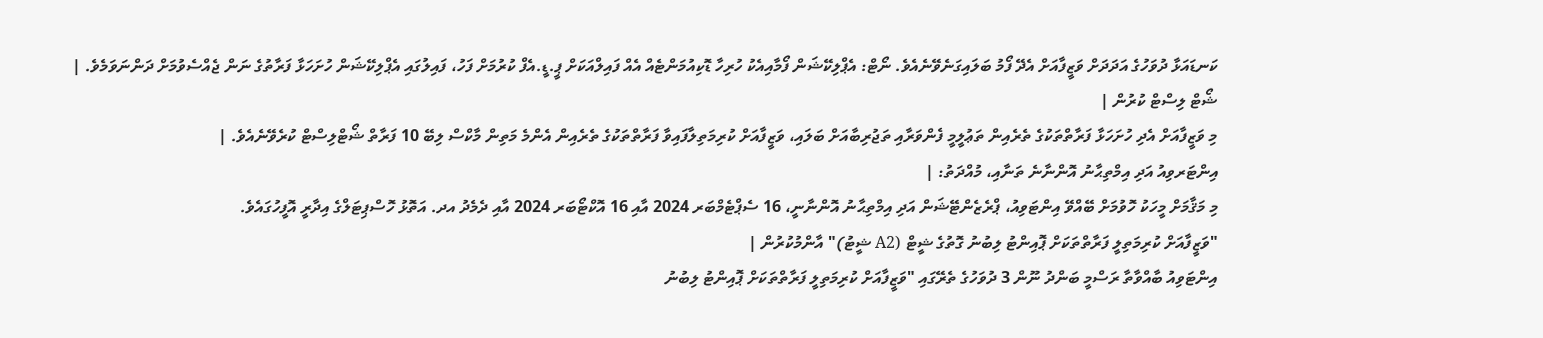ކަނޑައަޅާ ދުވަހުގެ އަދަދަށް ވަޒީފާއަށް އެދޭ ފޯމު ބަލައިގަނެވޭނެއެވެ. ނޯޓް: އެޕްލިކޭޝަން ފޯމާއިއެކު ހުރިހާ ޑޮކިއުމަންޓެއް އެއް ފައިލްއަކަށް ޕީ.ޑީ.އެފް ކުރުމަށް ފަހު، ފައިލުގައި އެޕްލިކޭޝަން ހުށަހަޅާ ފަރާތުގެ ނަން ޖެއްސެވުމަށް ދަންނަވަމެވެ. |
ޝޯޓް ލިސްޓް ކުރުން |
މި ވަޒީފާއަށް އެދި ހުށަހަޅާ ފަރާތްތަކުގެ ތެރެއިން ތަޢުލީމީ ފެންވަރާއި ތަޖުރިބާއަށް ބަލައި، ވަޒީފާއަށް ކުރިމަތިލާފައިވާ ފަރާތްތަކުގެ ތެރެއިން އެންމެ މަތިން މާކްސް ލިބޭ 10 ފަރާތް ޝޯޓްލިސްޓް ކުރެވޭނެއެވެ. |
އިންޓަރވިއު އަދި އިމްތިޙާނު އޮންނާނެ ތަނާއި، މުއްދަތު: |
މި މަޤާމަށް މީހަކު ހޮވުމަށް ބޭއްވޭ އިންޓަވިއު، ޕްރެޒެންޓޭޝަން އަދި އިމްތިޙާނު އޮންނާނީ، 16 ސެޕްޓެމްބަރ 2024 އާއި 16 އޮކްޓޯބަރ 2024 އާއި ދެމެދު އދ. އަތޮޅު ހޮސްޕިޓަލްގެ އިދާރީ އޮފީހުގައެވެ.
"ވަޒީފާއަށް ކުރިމަތިލީ ފަރާތްތަކަށް ޕޮއިންޓު ލިބުނު ގޮތުގެ ޝީޓް (A2 ޝީޓު)" އާންމުކުރުން |
އިންޓަވިއު ބާއްވާތާ ރަސްމީ ބަންދު ނޫން 3 ދުވަހުގެ ތެރޭގައި "ވަޒީފާއަށް ކުރިމަތިލީ ފަރާތްތަކަށް ޕޮއިންޓު ލިބުނު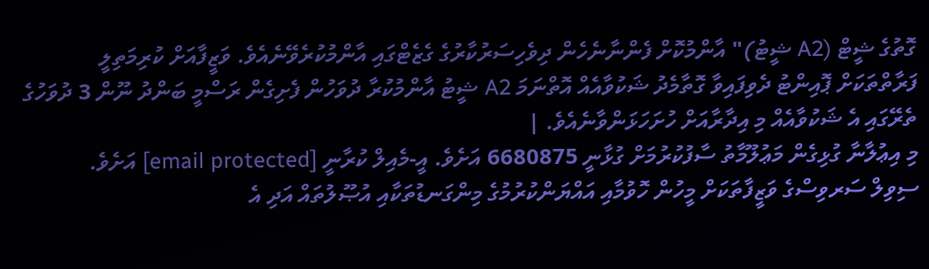ގޮތުގެ ޝީޓް (A2 ޝީޓު)" އާންމުކޮށް ފެންނާނެހެން ދިވެހިސަރުކާރުގެ ގެޒެޓްގައި އާންމުކުރެވޭނެއެވެ. ވަޒީފާއަށް ކުރިމަތިލީ ފަރާތްތަކަށް ޕޮއިންޓު ދެވިފައިވާ ގޮތާމެދު ޝަކުވާއެއް އޮތްނަމަ A2 ޝީޓު އާންމުކުރާ ދުވަހުން ފެށިގެން ރަސްމީ ބަންދު ނޫން 3 ދުވަހުގެ ތެރޭގައި އެ ޝަކުވާއެއް މި އިދާރާއަށް ހުށަހަޅަންވާނެއެވެ. |
މި އިޢުލާނާ ގުޅިގެން މަޢުލޫމާތު ސާފުކުރުމަށް ގުޅާނީ 6680875 އަށެވެ. އީ-މެއިލް ކުރާނީ [email protected] އަށެވެ.
ސިވިލް ސަރވިސްގެ ވަޒީފާތަކަށް މީހުން ހޮވުމާއި އައްޔަންކުރުމުގެ މިންގަނޑުތަކާއި އުޞޫލުތައް އަދި އެ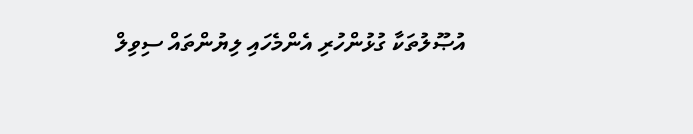އުޞޫލުތަކާ ގުޅުންހުރި އެންމެހައި ލިޔުންތައް ސިވިލް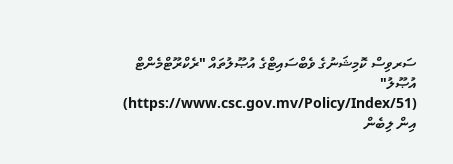ސަރވިސް ކޮމިޝަނުގެ ވެބްސައިޓްގެ އުޞޫލުތައް "ރެކްރޫޓްމެންޓް އުޞޫލު" (https://www.csc.gov.mv/Policy/Index/51) އިން ލިބެން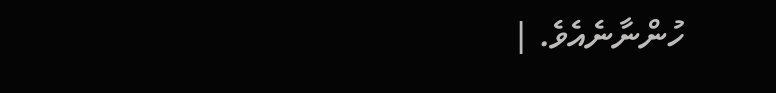ހުންނާނެއެވެ. |